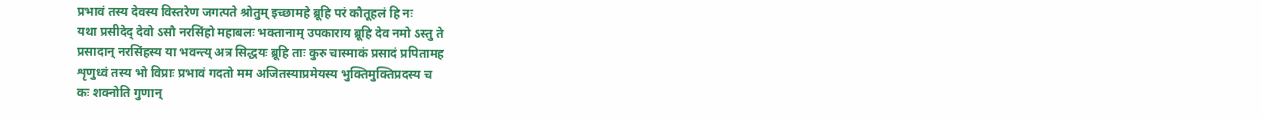प्रभावं तस्य देवस्य विस्तरेण जगत्पते श्रोतुम् इच्छामहे ब्रूहि परं कौतूहलं हि नः
यथा प्रसीदेद् देवो ऽसौ नरसिंहो महाबलः भक्तानाम् उपकाराय ब्रूहि देव नमो ऽस्तु ते
प्रसादान् नरसिंहस्य या भवन्त्य् अत्र सिद्धयः ब्रूहि ताः कुरु चास्माकं प्रसादं प्रपितामह
शृणुध्वं तस्य भो विप्राः प्रभावं गदतो मम अजितस्याप्रमेयस्य भुक्तिमुक्तिप्रदस्य च
कः शक्नोति गुणान्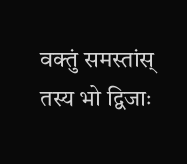वक्तुं समस्तांस् तस्य भो द्विजाः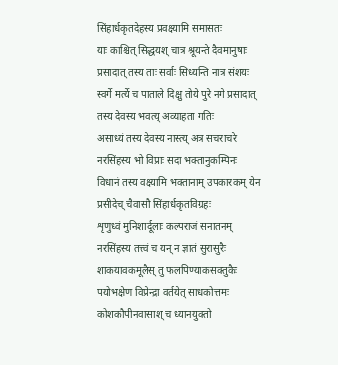सिंहार्धकृतदेहस्य प्रवक्ष्यामि समासतः
याः काश्चित् सिद्धयश् चात्र श्रूयन्ते दैवमानुषाः प्रसादात् तस्य ताः सर्वाः सिध्यन्ति नात्र संशयः
स्वर्गे मर्त्ये च पाताले दिक्षु तोये पुरे नगे प्रसादात् तस्य देवस्य भवत्य् अव्याहता गतिः
असाध्यं तस्य देवस्य नास्त्य् अत्र सचराचरे नरसिंहस्य भो विप्राः सदा भक्तानुकम्पिनः
विधानं तस्य वक्ष्यामि भक्तानाम् उपकारकम् येन प्रसीदेच् चैवासौ सिंहार्धकृतविग्रहः
शृणुध्वं मुनिशार्दूलाः कल्पराजं सनातनम् नरसिंहस्य तत्त्वं च यन् न ज्ञातं सुरासुरैः
शाकयावकमूलैस् तु फलपिण्याकसक्तुकैः पयोभक्षेण विप्रेन्द्रा वर्तयेत् साधकोत्तमः
कोशकौपीनवासाश् च ध्यानयुक्तो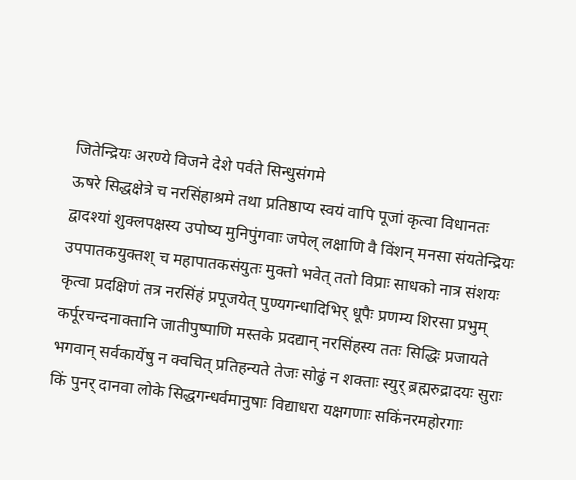जितेन्द्रियः अरण्ये विजने देशे पर्वते सिन्धुसंगमे
ऊषरे सिद्धक्षेत्रे च नरसिंहाश्रमे तथा प्रतिष्ठाप्य स्वयं वापि पूजां कृत्वा विधानतः
द्वादश्यां शुक्लपक्षस्य उपोष्य मुनिपुंगवाः जपेल् लक्षाणि वै विंशन् मनसा संयतेन्द्रियः
उपपातकयुक्तश् च महापातकसंयुतः मुक्तो भवेत् ततो विप्राः साधको नात्र संशयः
कृत्वा प्रदक्षिणं तत्र नरसिंहं प्रपूजयेत् पुण्यगन्धादिभिर् धूपैः प्रणम्य शिरसा प्रभुम्
कर्पूरचन्दनाक्तानि जातीपुष्पाणि मस्तके प्रदद्यान् नरसिंहस्य ततः सिद्धिः प्रजायते
भगवान् सर्वकार्येषु न क्वचित् प्रतिहन्यते तेजः सोढुं न शक्ताः स्युर् ब्रह्मरुद्रादयः सुराः
किं पुनर् दानवा लोके सिद्धगन्धर्वमानुषाः विद्याधरा यक्षगणाः सकिंनरमहोरगाः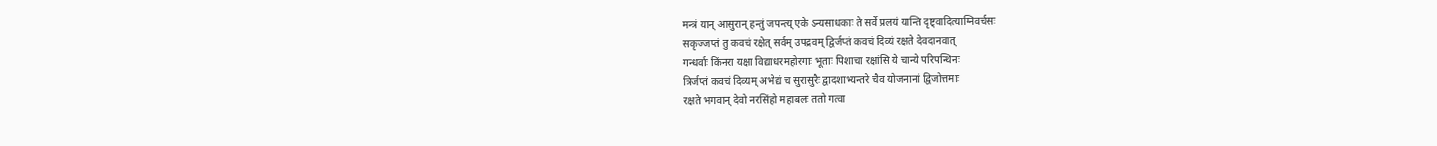मन्त्रं यान् आसुरान् हन्तुं जपन्त्य् एके ऽन्यसाधकाः ते सर्वे प्रलयं यान्ति दृष्ट्वादित्याग्निवर्चसः
सकृज्जप्तं तु कवचं रक्षेत् सर्वम् उपद्रवम् द्विर्जप्तं कवचं दिव्यं रक्षते देवदानवात्
गन्धर्वाः किंनरा यक्षा विद्याधरमहोरगाः भूताः पिशाचा रक्षांसि ये चान्ये परिपन्थिनः
त्रिर्जप्तं कवचं दिव्यम् अभेद्यं च सुरासुरैः द्वादशाभ्यन्तरे चैव योजनानां द्विजोत्तमाः
रक्षते भगवान् देवो नरसिंहो महाबलः ततो गत्वा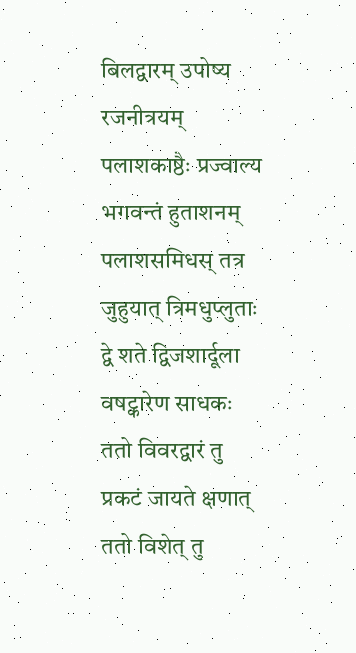बिलद्वारम् उपोष्य रजनीत्रयम्
पलाशकाष्ठैः प्रज्वाल्य भगवन्तं हुताशनम् पलाशसमिधस् तत्र जुहुयात् त्रिमधुप्लुताः
द्वे शते द्विजशार्दूला वषट्कारेण साधकः ततो विवरद्वारं तु प्रकटं जायते क्षणात्
ततो विशेत् तु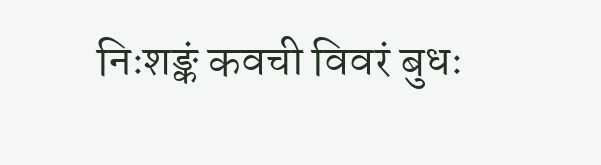निःशङ्कं कवची विवरं बुधः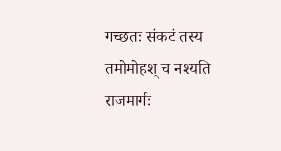गच्छतः संकटं तस्य तमोमोहश् च नश्यति
राजमार्गः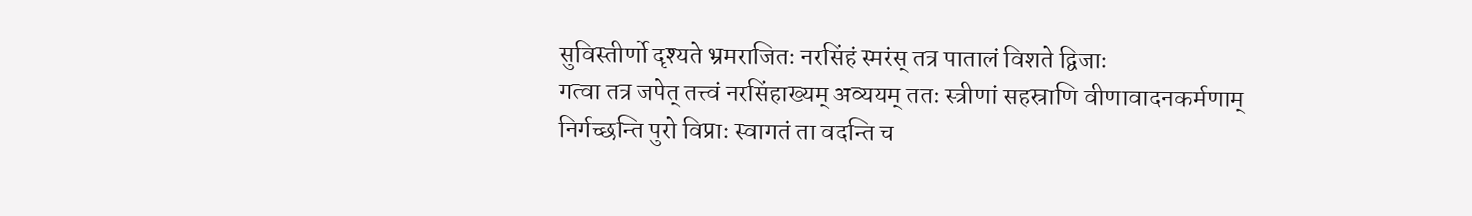सुविस्तीर्णो दृश्यते भ्रमराजितः नरसिंहं स्मरंस् तत्र पातालं विशते द्विजाः
गत्वा तत्र जपेत् तत्त्वं नरसिंहाख्यम् अव्ययम् ततः स्त्रीणां सहस्राणि वीणावादनकर्मणाम्
निर्गच्छन्ति पुरो विप्राः स्वागतं ता वदन्ति च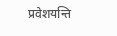प्रवेशयन्ति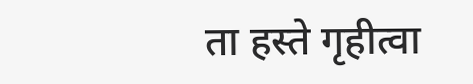ता हस्ते गृहीत्वा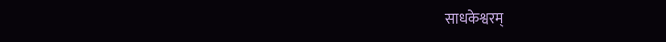साधकेश्वरम्